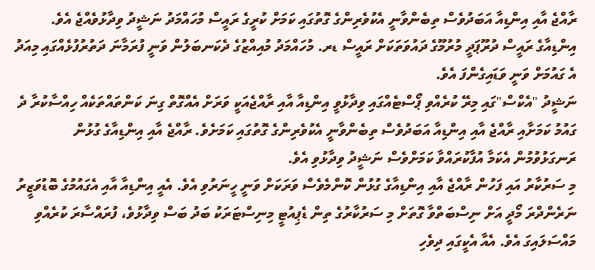ރާއްޖެ އާއި އިންޑިއާ އަބަދުވެސް ތިބެންވާނީ އެކުވެރިންގެ ގޮތުގައި ކަމަށް ކުރީގެ ރައީސް މުހައްމަދު ނަޝީދު ވިދާޅުވެއްޖެ އެވެ.
އިންޑިއާގެ ރައީސް ދުރޫޕަދީ މުރުމޫގެ ދައުވަތަކަށް ރައީސް ޑރ. މުހައްމަދު މުއިއްޒުގެ ދެކަނބަލުން ވަނީ ފުރަމާނަ ދަތުރުފުޅެއްގައި މިއަދު އެ ގައުމަށް ވަނީ ވަޑައިގެންފަ އެވެ.
ނަޝީދު "އެކްސް"ގައި މިރޭ ކުރެއްވި ޕޯސްޓެއްގައި ވިދާޅުވީ އިންޑިއާ އާއި ރާއްޖެއަކީ ވަރަށް އެއްގޮތް ގިނަ ކަންތައްތަކެއް ހިއްސާކުރާ ދެ ގައުމު ކަމަށާއި ރާއްޖެ އާއި އިންޑިއާ އަބަދުވެސް ތިބެންވާނީ އެކުވެރިންގެ ގޮތުގައި ކަމަށެވެ. ރާއްޖެ އާއި އިންޑިއާގެ ގުޅުން ރަނގަޅުވުމުން އެކަމާ އުފާކުރައްވާ ކަމަށްވެސް ނަޝީދު ވިދާޅުވި އެވެ.
މި ސަރުކާރު އައި ފަހުން ރާއްޖެ އާއި އިންޑިއާގެ ގުޅުން ކޮންމެވެސް ވަރަކަށް ވަނީ ހީނަރުވި އެވެ. އެއީ އިންޑިއާ އާއި އެގައުމުގެ ބޮޑުވަޒީރު ނަރެންދްރަ މޯދީ އަށް ނިސްބަތްވާ ގޮތަށް މި ސަރުކާރުގެ ތިން ޑެޕިއުޓީ މިނިސްޓަރަކު ބަދު ބަސް ވިދާޅުވެ، ފުރައްސާރަ ކުރެއްވި މައްސަލައިގަ އެވެ. އެއާ އެކީގައި ދިވެހި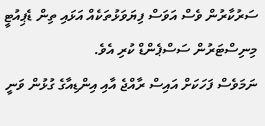ސަރުކާރުން ވެސް އަވަސް ފިޔަވަޅުތަކެއް އަޅައި ތިން ޑެޕިއުޓީ މިނިސްޓަރުން ސަސްޕެންޑް ކުރި އެވެ.
ނަމަވެސް ފަހަކަށް އައިސް ރާއްޖެ އާއި އިންޑިއާގެ ގުޅުން ވަނީ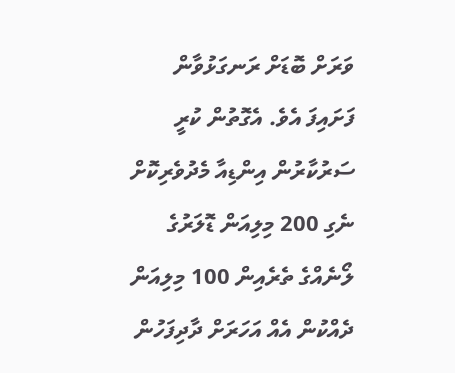ވަރަށް ބޮޑަށް ރަނގަޅުވާން ފަށައިފަ އެވެ. އެގޮތުން ކުރީ ސަރުކާރުން އިންޑިއާ މެދުވެރިކޮށް ނެގި 200 މިލިއަން ޑޮލަރުގެ ލޯނެއްގެ ތެރެއިން 100 މިލިއަން ދެއްކުން އެއް އަހަރަށް ދާދިފަހުން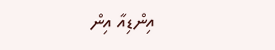އިންޑިއާ އިން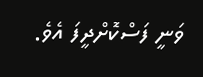ވަނީ ފަސްކޮށްދީފަ އެވެ.